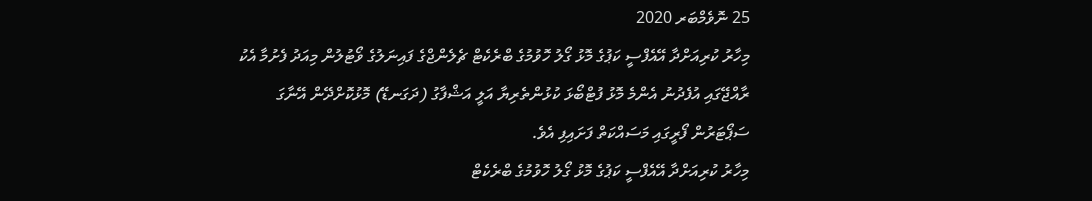25 ނޮވެމްބަރ 2020
މިހާރު ކުރިއަށްދާ އޭއެފްސީ ކަޕުގެ މޮޅު ގޯލު ހޮވުމުގެ ބްރެކެޓް ޗެލެންޖްގެ ފައިނަލުގެ ވޯޓުލުން މިއަދު ފެށުމާ އެކު ރާއްޖޭގައި އުފެދުނު އެންމެ މޮޅު ފުޓްބޯޅަ ކުޅުންތެރިޔާ އަލީ އަޝްފާގު (ދަގަނޑޭ) މޮޅުކޮށްދޭން އޭނާގަ ސަޕޯޓަރުން ފޯރީގައި މަސައްކަތް ފަށައިފި އެވެ.
މިހާރު ކުރިއަށްދާ އޭއެފްސީ ކަޕުގެ މޮޅު ގޯލު ހޮވުމުގެ ބްރެކެޓް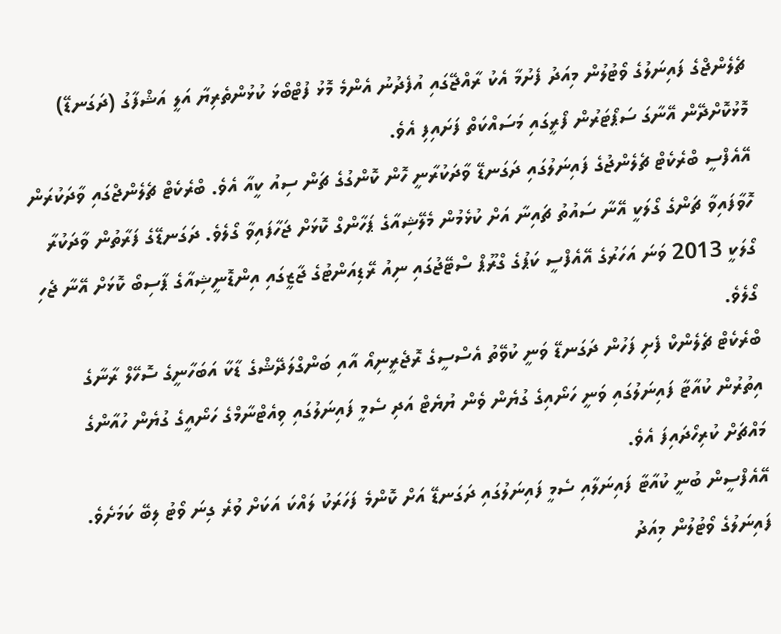ޗެލެންޖްގެ ފައިނަލުގެ ވޯޓުލުން މިއަދު ފެށުމާ އެކު ރާއްޖޭގައި އުފެދުނު އެންމެ މޮޅު ފުޓްބޯޅަ ކުޅުންތެރިޔާ އަލީ އަޝްފާގު (ދަގަނޑޭ) މޮޅުކޮށްދޭން އޭނާގަ ސަޕޯޓަރުން ފޯރީގައި މަސައްކަތް ފަށައިފި އެވެ.
އޭއެފްސީ ބްރެކެޓް ޗެލެންޖުގެ ފައިނަލުގައި ދަގަނޑޭ ވާދަކުރާނީ ހޮން ކޮންގުގެ ޗަން ސިއު ކީއާ އެވެ. ބްރެކެޓް ޗެލެންޖްގައި ވާދަކުރަން ހޮވާފައިވާ ޗަންގެ ގޯލަކީ އޭނާ ސައުތު ޗައިނާ އަށް ކުޅެމުން މެލޭޝިއާގެ ޕަހާންގް ކޮޅަށް ޖަހާފައިވާ ގޯލެވެ. ދަގަނޑޭގެ ފަރާތުން ވާދަކުރާ ގޯލަކީ 2013 ވަނަ އަހަރުގެ އޭއެފްސީ ކަޕުގެ ގްރޫޕް ސްޓޭޖުގައި ނިއު ރޭޑިއަންޓުގެ ޖާޒީގައި އިންޑޮނީޝިއާގެ ޕާސިބޯ ކޮޅަށް އޭނާ ޖެހި ގޯލެވެ.
ބްރެކެޓް ޗެލެންކް ފެށި ފަހުން ދަގަނޑޭ ވަނީ ކުވޭތު އެސްސީގެ ރޮޖެރީނިއޯ އާއި ބަންގްލަދޭޝްގެ ޑާކާ އަބަހާނީގެ ސޮހޭލް ރާނާގެ އިތުރުން ކުއާޓާ ފައިނަލުގައި ވަނީ ހަނޯއިގެ ގުޔެން ވެން ޔުޔެޓް އަދި ސެމީ ފައިނަލުގައި ވިއެޓްނާމްގެ ހަނޯއީގެ ގުޔެން ހުއާންގެ މައްޗަށް ކުރިހޯދައިފަ އެވެ.
އޭއެފްސީން ބުނީ ކުއާޓާ ފައިނަލާއި ސެމީ ފައިނަލުގައި ދަގަނޑޭ އަށް ކޮންމެ ފަހަރަކު ލައްކަ އަކަށް ވުރެ ގިނަ ވޯޓު ލިބޭ ކަމަށެވެ. ފައިނަލުގެ ވޯޓުލުން މިއަދު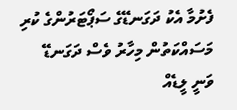ފެށުމާ އެކު ދަގަނޑޭގެ ސަޕޯޓަރުންގެ ކުރި މަސައްކަތުން މިހާރު ވެސް ދަގަނޑޭ ވަނީ ލީޑެއް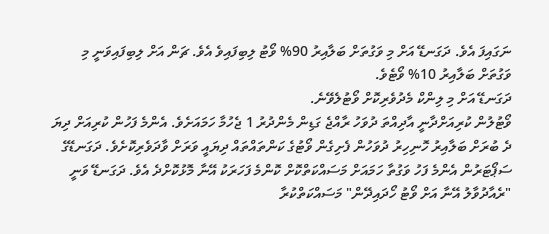ނަގައިފަ އެވެ. ދަގަނޑޭ އަށް މި ވަގުތަށް ބަލާއިރު 90% ވޯޓު ލިބިފައިވެ އެވެ. ޗަން އަށް ލިބިފައިވަނީ މި ވަގުތަށް ބަލާއިރު 10% ވޯޓެވެ.
ދަގަނޑޭ އަށް މި ލިންކް މެދުވެރިކޮށް ވޯޓުލެވޭނެ.
ވޯޓުލުން ކުރިއަށްދާނީ އާދިއްތަ ދުވަހު ރާއްޖެ ގަޑިން މެންދުރު 1 ޖެހުމާ ހަމައަށެވެ. އެންމެ ފަހުން ކުރިއަށް ދިޔަ ދެ ބުރަށް ބަލާއިރު ހޮނިހިރު ދުވަހުން ފެށިގެން ވޯޓުގެ ކަންތައްތައް ދިޔައީ ވަރަށް ވާދަވެރިކޮށެވެ. ދަގަނޑޭގެ ސަޕޯޓަރުން އެންމެ ފަހު ވަގުތާ ހަމައަށް މަސައްކަތްކޮށް ކޮންމެ ފަހަރަކު އޭނާ މޮޅުކޮށްދެ އެވެ. ދަގަނޑޭ ވަނީ "ރެއާދުވާލު އޭނާ އަށް ވޯޓު ހޯދައިދޭން" މަސައްކަތްކުރާ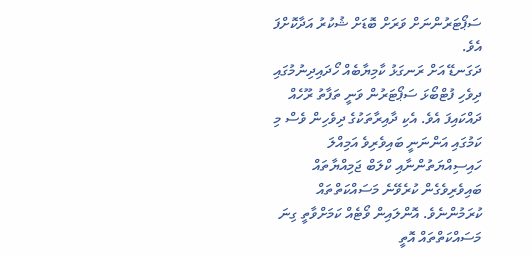ސަޕޯޓަރުންނަށް ވަރަށް ބޮޑަށް ޝުކުރު އަދާކޮށްފަ އެވެ.
ދަގަނޑޭ އަށް ރަނގަޅު ކާމިޔާބެއް ހޯދައިދިނުމުގައި ދިވެހި ފުޓްބޯޅަ ސަޕޯޓަރުން ވަނީ ތަފާތު ރޫހެއް ދައްކައިފަ އެވެ. އެކި ދާއިރާތަކުގެ ދިވެހިން ވެސް މި ކަމުގައި އަންނަނީ ބައިވެރިވެ އަމިއްލަ ހައިސިއްޔަތުންނާއި ކްލަބް ޖަމިއްޔާތައް ބައިވެރިވެގެން ކުރެވޭނެ މަސައްކަތްތައް ކުރަމުންނެވެ. އޮންލައިން ވޯޓެއް ކަމަށްވާތީ ގިނަ މަސައްކަތްތައް އޮތީ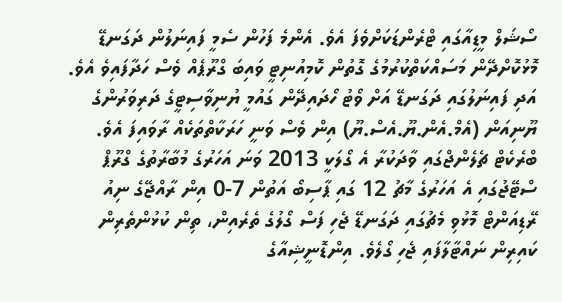ސޯޝަލް މީޑިއާގައި ޓްރެންޑަކަށްވެފަ އެވެ. އެންމެ ފަހުން ސެމީ ފައިނަލުން ދަގަނޑޭ މޮޅުކޮށްދޭން މަސައްކަތްކުރުމުގެ ގޮތުން ކޮމިއުނިޓީ ވައިބަ ގްރޫޕެއް ވެސް ހަދާފައިވެ އެވެ. އަދި ފައިނަލުގައި ދަގަނޑޭ އަށް ވޯޓު ހޯދައިދޭން ގައުމީ ޔުނިވާސިޓީގެ ދަރިވަރުންގެ ޔޫނިއަން (އެމް.އެން.ޔޫ.އެސް.ޔޫ) އިން ވެސް ވަނީ ހަރަކާތްތަކެއް ރާވައިފަ އެވެ.
ބްރެކެޓް ޗެލެންޖްގައި ވާދަކުރާ އެ ގޯލަކީ 2013 ވަނަ އަހަރުގެ މުބާރާތުގެ ގްރޫޕް ސްޓޭޖުގައި އެ އަހަރުގެ މާޗު 12 ގައި ޕާސިބޯ އަތުން 7-0 އިން ރާއްޖޭގެ ނިއު ރޭޑިއަންޓް މޮޅުވި މެޗުގައި ދަގަނޑޭ ޖެހި ފަސް ގޯލުގެ ތެރެއިން، ތިން ކުޅުންތެރިން ކައިރިން ނައްޓާލާފައި ޖެހި ގޯލެވެ. އިންޑޮނީޝިއާގެ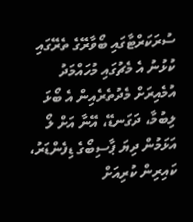ސުރަކަރްޓާގައި ބޯވާރޭގެ ތެރޭގައި ކުޅުނު އެ މެޗުގައި މުހައްމަދު އުމެއިރަށް މެދުތެރެއިން އެ ބޯޅަ ލިބުމާ، ދަގަނޑޭ، އޭނާ އަށް ލޯ އަޅަމުން ދިޔަ ޕާސިބޯގެ ޑިފެންޑަރު، ކައިރިން ކުރިއަށް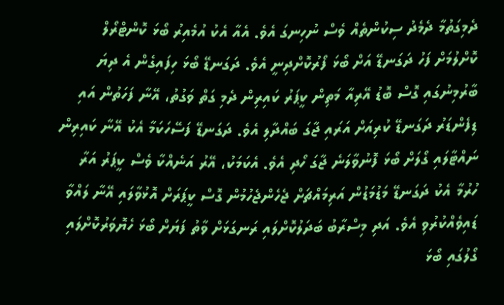ދެމިގަތުމާ ދެމެދު ސިކުންތެއް ވެސް ނުހިނގަ އެވެ. އެއާ އެކު އުމެއިރު ބޯޅަ ކޮންޓްރޯލް ކޮށްލުމަށް ފަހު ދަގަނޑޭ އަށް ބޯޅަ ފޯރުކޮށްދިނީ އެވެ. ދަގަނޑޭ ބޯޅަ ހިފައިގެން އެ ދިޔަ ބާރުމިނުގައި ގޮސް ބޮޑު އޭރިއާ މަތިން ކީޕަރު ކައިރިން ދެމި ގަތް ވަގުތު، އޭނާ ފަހަތުން އައި ޑިފެންޑަރު ދަގަނޑޭ ކުރިއަށް އަރައި ޖާގަ ބައްދާލި އެވެ. ދަގަނޑޭ ފަސޭހަކަމާ އެކު އޭނާ ކައިރިން ނައްޓާލައި ގޯލަށް ބޯޅަ ފޮނުވާލަނެ ޖާގަ ހޯދި އެވެ. އެކަމަކު، އޭރު އަނެއްކާ ވެސް ކީޕަރު އަރާ ހުރުމާ އެކު ދަގަނޑޭ މަޑުމަޑުން އަރިމައްޗަށް ޖެހެންޖެހުމުން ގޮސް ކީޕަރަށް އޮޅުވާލައި އޭނާ ލައްވާ ޑައިވެއްކުރުވި އެވެ. އަދި މިސްރާބު ބަދަލުކޮށްލައި ރަނގަޅަށް ވާތު ފަޔަށް ބޯޅަ ހެޔޮވަރުކޮށްލައި ގޯލުގައި ބޯޅަ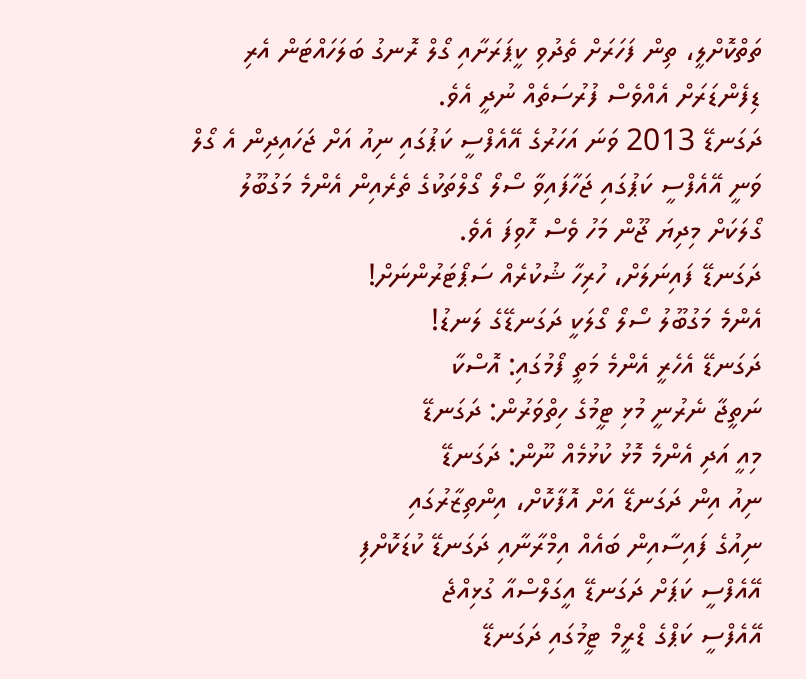ތަތްކޮށްލީ، ތިން ފަހަރަށް ތެދުވި ކީޕަރަށާއި ގޯލް ރޮނގު ބަލަހައްޓަން އެރި ޑިފެންޑަރަށް އެއްވެސް ފުރުސަތެއް ނުދީ އެވެ.
ދަގަނޑޭ 2013 ވަނަ އަހަރުގެ އޭއެފްސީ ކަޕުގައި ނިއު އަށް ޖަހައިދިން އެ ގޯލް ވަނީ އޭއެފްސީ ކަޕުގައި ޖަހާފައިވާ ސޯލޯ ގޯލްތަކުގެ ތެރެއިން އެންމެ މަގުބޫލު ގޯލަކަށް މިދިޔަ ޖޫން މަހު ވެސް ހޮވިފަ އެވެ.
ދަގަނޑޭ ފައިނަލަށް، ހުރިހާ ޝުކުރެއް ސަޕޯޓަރުންނަށް!
އެންމެ މަގުބޫލު ސޯލޯ ގޯލަކީ ދަގަނޑޭގެ ލަނޑު!
ދަގަނޑޭ އެހެރީ އެންމެ މަތީ ފޯމުގައި: އޮސްކާ
ނަތީޖާ ނެރުނީ މުޅި ޓީމުގެ ހިތްވަރުން: ދަގަނޑޭ
މިއީ އަދި އެންމެ މޮޅު ކުޅުމެއް ނޫން: ދަގަނޑޭ
ނިއު އިން ދަގަނޑޭ އަށް އޮފާކޮށް، އިންތިޒާރުގައި
ނިއުގެ ފައިސާއިން ބައެއް އިމްރާނާއި ދަގަނޑޭ ކުޑަކޮށްފި
އޭއެފްސީ ކަޕަށް ދަގަނޑޭ އީގަލްސްއާ ގުޅިއްޖެ
އޭއެފްސީ ކަޕްގެ ޑްރީމް ޓީމުގައި ދަގަނޑޭ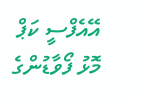އޭއެފްސީ ކަޕް މޮޅު ފޯވާޑުންގެ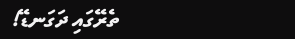ތެރޭގައި ދަގަނޑޭ!